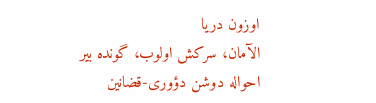اوزون دریا
الآمان، سركش اولوب، گونده بیر
احواله دوشن دؤوری-قضانین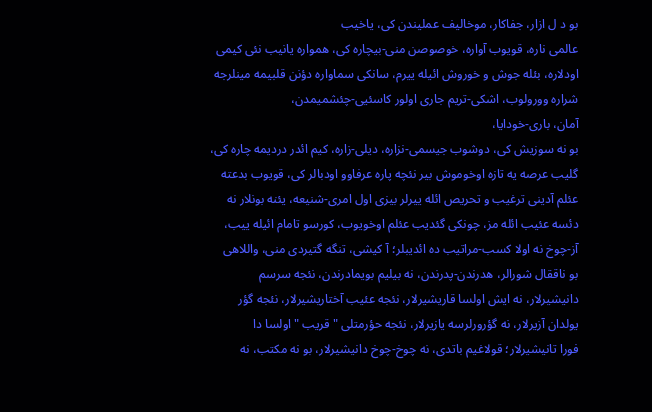بو د ل ازار، جفاكار، موخالیف عملیندن كی، یاخیب
عالمی ناره، قویوب آواره، خوصوصن منی-بیچاره كی، همواره یانیب نئی كیمی
اودلاره، بئله جوش و خوروش ائیله ییرم، سانكی سماواره دؤنن قلبیمه مینلرجه
شراره وورولوب، اشكی-تریم جاری اولور كاسئیی-چئشمیمدن،
آمان، باری-خودایا،
بو نه سوزیش كی، دوشوب جیسمی-نزاره، دیلی-زاره، كیم ائدر دردیمه چاره كی،
گلیب عرصه یه تازه اوخوموش بیر نئچه پاره عرفاوو اودبالر كی، قویوب بدعته
عئلم آدینی ترغیب و تحریص ائله ییرلر بیزی اول امری-شنیعه، یئنه بونلار نه
دئسه عئیب ائله مز، چونكی گئدیب عئلم اوخویوب، كورسو تامام ائیله ییب،
آز-چوخ نه اولا كسب-مراتیب ده ائدیبلر؛ آ كیشی، تنگه گتیردی منی، واللاهی
بو ناققال شورالر، هدرندن-پدرندن، نه بیلیم بویمادرندن، نئجه سرسم
دانیشیرلار، نه ایش اولسا قاریشیرلار، نئجه عئیب آختاریشیرلار، نئجه گؤر
یولدان آزیرلار، نه گؤرورلرسه یازیرلار، نئجه حؤرمتلی " قریب " اولسا دا
فورا تانیشیرلار؛ قولاغیم باتدی، نه چوخ-چوخ دانیشیرلار، بو نه مكتب، نه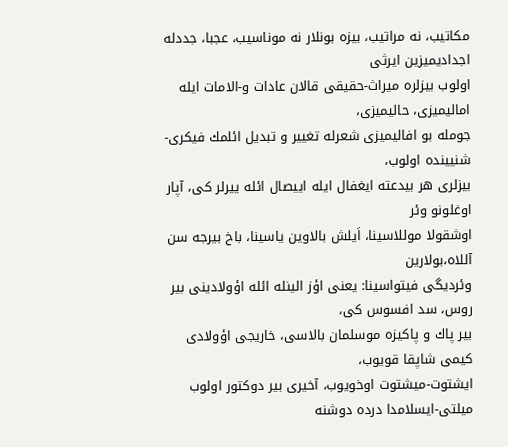مكاتیب، نه مراتیب، بیزه بونلار نه موناسیب، عجبا، جددله اجدادیمیزین ایرثی
اولوب بیزلره میراث-حقیقی قالان عادات و-الامات ایله امالیمیزی، حالیمیزی،
جومله بو افالیمیزی شعرله تغییر و تبدیل ائلمك فیكری-شنیینده اولوب،
بیزلری هر بیدعته ایغفال ایله اییصال ائله ییرلر كی، آپار اوغلونو وئر
اوشقولا موللاسینا، اَیلش بالاوین یاسینا، باخ بیرجه سن آللاه،بولارین
وئردیگی فیتواسینا: یعنی اؤز الینله ائله اؤولادینی بیر روس، سد افسوس كی،
بیر پاك و پاكیزه موسلمان بالاسی، خاریجی اؤولادی كیمی شاپقا قویوب،
ایشتوت-میشتوت اوخویوب، آخیری بیر دوكتور اولوب میلتی-ایسلامدا درده دوشنه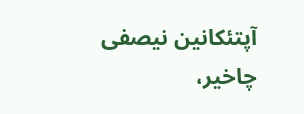آپتئكانین نیصفی چاخیر،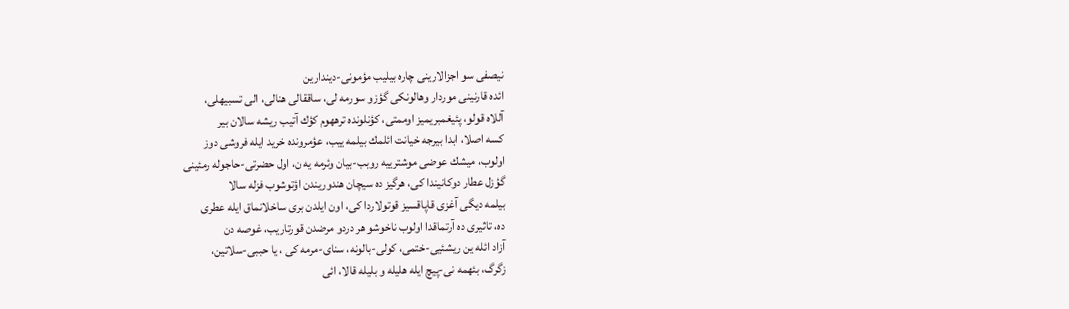نیصفی سو اجزالارینی چاره بیلیب مؤمونی-دیندارین
ائده قارنینی موردار وهالونكی گؤزو سورمه لی، ساققالی هنالی، الی تسبیهلی،
آللاه قولو، پئیغمبریمیز اوممتی، كؤنلونده ترههوم كؤك آتیب ریشه سالان بیر
كسه اصلا، ابدا بیرجه خیانت ائلمك بیلمه ییب، عؤمرونده خرید ایله فروشی دوز
اولوب، میشك عوضی موشترییه روبب-بیان وئرمه یه ن، اول حضرتی-حاجوله رمئینی
گؤزل عطار دوكانیندا كی، هرگیز ده سیچان هندوریندن اؤتوشوب فزله سالا
بیلمه دیگی آغزی قاپاقسیز قوتولاردا كی، اون ایلدن بری ساخلانماق ایله عطری
ده، تاثیری ده آرتماقدا اولوب ناخوشو هر دردو مرضدن قورتاریب، غوصه دن
آزاد ائله ین ریشئیی-ختمی، كولی-بالونه، سنای-مرمه كی ، یا حببی-سلاتین،
زگرگ، بئهمه نی-پیچ ایله هلیله و بلیله قالا، ائی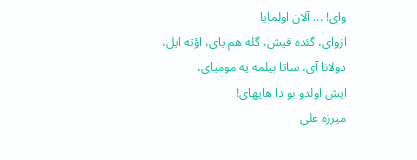وای! ... آلان اولمایا
ازوای، گئده قیش، گله هم یای، اؤته ایل، دولانا آی، ساتا بیلمه یه مومیای،
ایش اولدو بو دا هایهای!
میرزه علی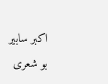اكبر سابیر
بو شعری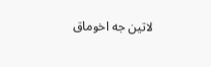لاتین جه اخوماق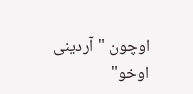اوچون "آردینی اوخو"